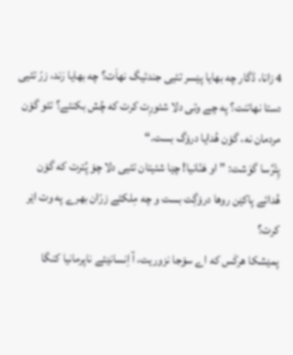4 زانا، ڈگار چه بهایا پێسر تئیی جندئیگ نهاَت؟ چه بهایا رَند، زرّ تئیی دستا نهاتنت؟ په چے وتی دلا شئورِت کرت که چُش بکنئے؟ تئو گۆن مردمان نه، گۆن هُدایا درۆگ بست.“
پِتْرُسا گوَشت: ”او هَنّانیا! چێا شئیتان تئیی دلا چۆ پُترت که گۆن هُدائے پاکێن روها درۆگِت بست و چه مِلکئے زرّان بهرے په وت اێر کرت؟
پمێشکا هرکَس که اے سۆجا نزوریت، آ اِنسانێئے ناپرمانیا کنگا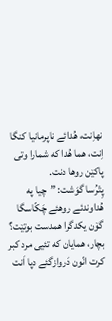نهاِنت، هُدائے ناپرمانیا کنگا اِنت، هما هُدا که شمارا وتی پاکێن روها دنت.
پِتْرُسا گوَشت: ”چیا په هُداوندئے روهئے چَکّاسگا گۆن یکدگرا همدست بوتێت؟ بچار، همایان که تئیی مرد کبر کرت انّون دَروازگئے دپا اَنت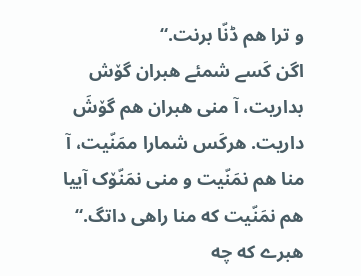و ترا هم ڈنّا برنت.“
اگن کَسے شمئے هبران گۆش بداریت، آ منی هبران هم گۆشَ داریت. هرکَس شمارا ممَنّیت، آ منا هم نمَنّیت و منی نمَنّۆک آییا هم نمَنّیت که منا راهی داتگ.“
هبرے که چه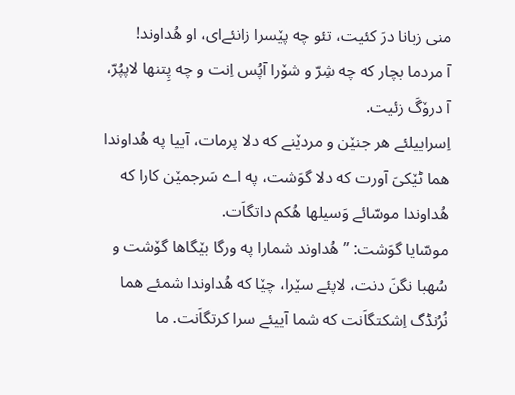منی زبانا درَ کئیت، تئو چه پێسرا زانئےای، او هُداوند!
آ مردما بچار که چه شِرّ و شۆرا آپُس اِنت و چه پِتنها لاپپُرّ، آ درۆگَ زئیت.
اِسراییلئے هر جنێن و مردێنے که دلا پرمات، آییا په هُداوندا هما ٹێکیَ آورت که دلا گوَشت، په اے سَرجمێن کارا که هُداوندا موسّائے وَسیلها هُکم داتگاَت.
موسّایا گوَشت: ”هُداوند شمارا په ورگا بێگاها گۆشت و سُهبا نگنَ دنت، لاپئے سێرا، چێا که هُداوندا شمئے هما نُرُنڈگ اِشکتگاَنت که شما آییئے سرا کرتگاَنت. ما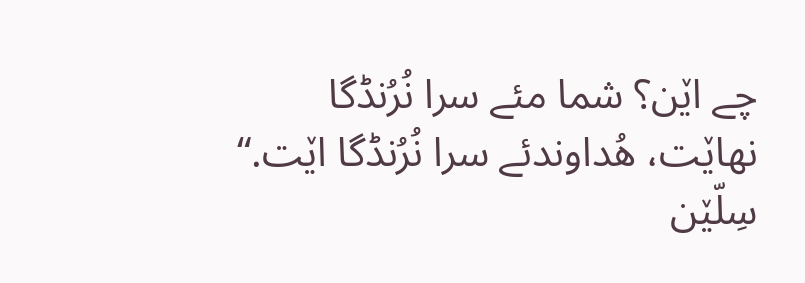چے اێن؟ شما مئے سرا نُرُنڈگا نهاێت، هُداوندئے سرا نُرُنڈگا اێت.“
سِلّێن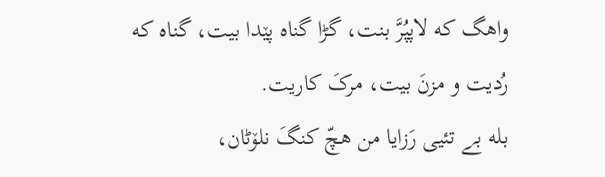واهگ که لاپپُرَّ بنت، گڑا گناه پێدا بیت، گناه که رُدیت و مزنَ بیت، مرکَ کاریت.
بله بے تئیی رَزایا من هچّ کنگَ نلۆٹان،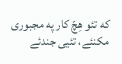که تئو هِچّ کار په مجبوری مکنئے، تئیی جندئے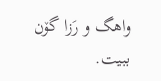واهگ و رَزا گۆن ببیت.